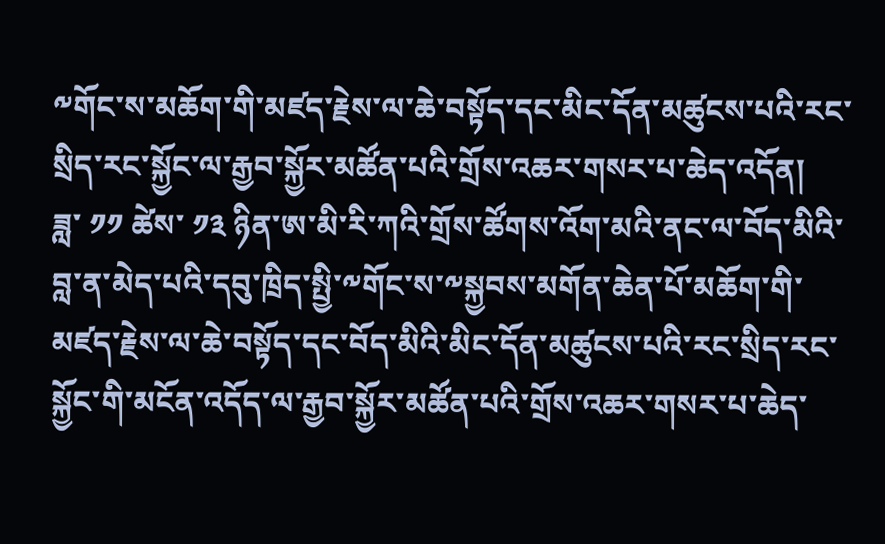༸གོང་ས་མཆོག་གི་མཛད་རྗེས་ལ་ཆེ་བསྟོད་དང་མིང་དོན་མཚུངས་པའི་རང་སྲིད་རང་སྐྱོང་ལ་རྒྱབ་སྐྱོར་མཚོན་པའི་གྲོས་འཆར་གསར་པ་ཆེད་འདོན།
ཟླ་ ༡༡ ཚེས་ ༡༣ ཉིན་ཨ་མི་རི་ཀའི་གྲོས་ཚོགས་འོག་མའི་ནང་ལ་བོད་མིའི་བླ་ན་མེད་པའི་དབུ་ཁྲིད་སྤྱི་༸གོང་ས་༸སྐྱབས་མགོན་ཆེན་པོ་མཆོག་གི་མཛད་རྗེས་ལ་ཆེ་བསྟོད་དང་བོད་མིའི་མིང་དོན་མཚུངས་པའི་རང་སྲིད་རང་སྐྱོང་གི་མངོན་འདོད་ལ་རྒྱབ་སྐྱོར་མཚོན་པའི་གྲོས་འཆར་གསར་པ་ཆེད་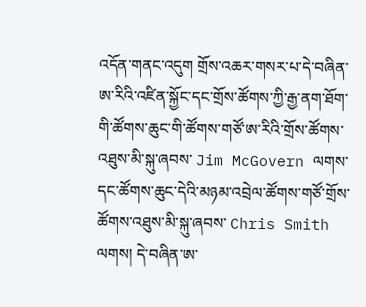འདོན་གནང་འདུག གྲོས་འཆར་གསར་པ་དེ་བཞིན་ཨ་རིའི་འཛིན་སྐྱོང་དང་གྲོས་ཚོགས་ཀྱི་རྒྱ་ནག་ཐོག་གི་ཚོགས་ཆུང་གི་ཚོགས་གཙོ་ཨ་རིའི་གྲོས་ཚོགས་འཐུས་མི་སྐུ་ཞབས་ Jim McGovern ལགས་དང་ཚོགས་ཆུང་དེའི་མཉམ་འབྲེལ་ཚོགས་གཙོ་གྲོས་ཚོགས་འཐུས་མི་སྐུ་ཞབས་ Chris Smith ལགས། དེ་བཞིན་ཨ་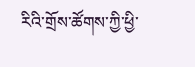རིའི་གྲོས་ཚོགས་ཀྱི་ཕྱི་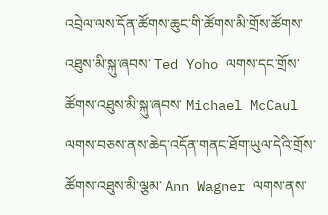འབྲེལ་ལས་དོན་ཚོགས་ཆུང་གི་ཚོགས་མི་གྲོས་ཚོགས་འཐུས་མི་སྐུ་ཞབས་ Ted Yoho ལགས་དང་གྲོས་ཚོགས་འཐུས་མི་སྐུ་ཞབས་ Michael McCaul ལགས་བཅས་ནས་ཆེད་འདོན་གནང་ཐོག་ཡུལ་དེའི་གྲོས་ཚོགས་འཐུས་མི་ལྕམ་ Ann Wagner ལགས་ནས་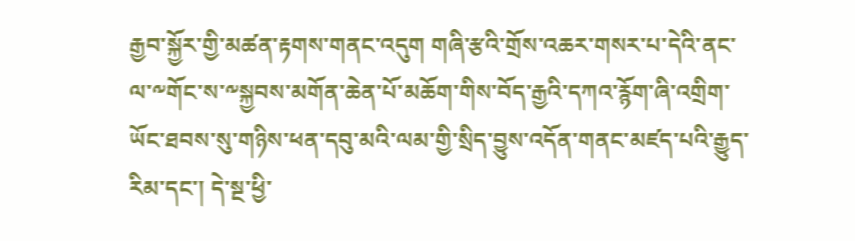རྒྱབ་སྐྱོར་གྱི་མཚན་རྟགས་གནང་འདུག གཞི་རྩའི་གྲོས་འཆར་གསར་པ་དེའི་ནང་ལ་༸གོང་ས་༸སྐྱབས་མགོན་ཆེན་པོ་མཆོག་གིས་བོད་རྒྱའི་དཀའ་རྙོག་ཞི་འགྲིག་ཡོང་ཐབས་སུ་གཉིས་ཕན་དབུ་མའི་ལམ་གྱི་སྲིད་བྱུས་འདོན་གནང་མཛད་པའི་རྒྱུད་རིམ་དང་། དེ་སྔ་ཕྱི་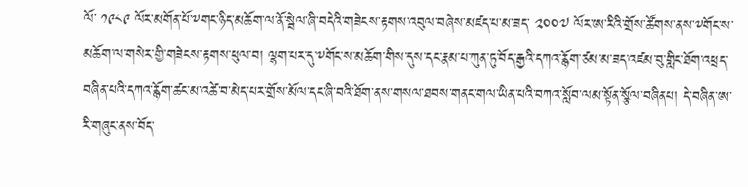ལོ་ ༡༩༨༩ ལོར་མགོན་པོ་༸གང་ཉིད་མཆོག་ལ་ནོ་སྦེལ་ཞི་བདེའི་གཟེངས་རྟགས་འབུལ་བཞེས་མཛད་པ་མ་ཟད་ ༢༠༠༧ ལོར་ཨ་རིའི་གྲོས་ཚོགས་ནས་༸གོང་ས་མཆོག་ལ་གསེར་གྱི་གཟེངས་རྟགས་ཕུལ་བ། ལྷག་པར་དུ་༸གོང་ས་མཆོག་གིས་དུས་དང་རྣམ་པ་ཀུན་ཏུ་བོད་རྒྱའི་དཀའ་རྙོག་ཙམ་མ་ཟད་འཛམ་བུ་གླིང་ཐོག་འཕྲད་བཞིན་པའི་དཀའ་རྙོག་ཚང་མ་འཚེ་བ་མེད་པར་གྲོས་མོལ་དང་ཞི་བའི་ཐོག་ནས་གསལ་ཐབས་གནང་གལ་ཡིན་པའི་བཀའ་སློབ་ལམ་སྟོན་སྩོལ་བཞིནཔ། དེ་བཞིན་ཨ་རི་གཞུང་ནས་བོད་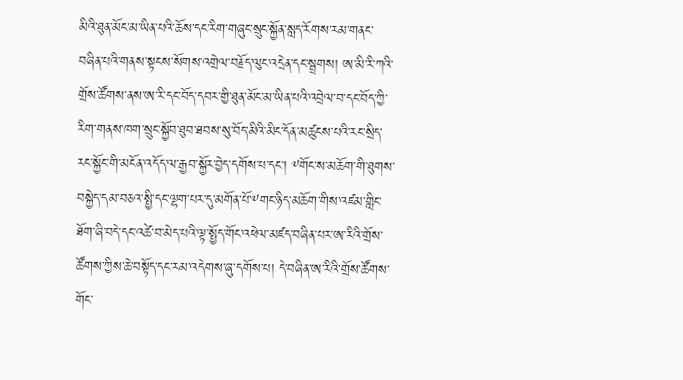མིའི་ཐུན་མོང་མ་ཡིན་པའི་ཆོས་དང་རིག་གཞུང་སྲུང་སྐྱོན་སླད་རོགས་རམ་གནང་བཞིན་པའི་གནས་སྟངས་སོགས་འགྲེལ་བརྗོད་ལུང་འདྲེན་དང་སྦྲགས། ཨ་མི་རི་ཀའི་གྲོས་ཚོགས་ནས་ཨ་རི་དང་བོད་དབར་གྱི་ཐུན་མོང་མ་ཡིན་པའི་འབྲེལ་བ་དང་བོད་ཀྱི་རིག་གནས་ཁག་སྲུང་སྐྱོབ་ཐུབ་ཐབས་སུ་བོད་མིའི་མིང་དོན་མཚུངས་པའི་རང་སྲིད་རང་སྐྱོང་གི་མངོན་འདོད་ལ་རྒྱབ་སྐྱོར་བྱེད་དགོས་པ་དང་། ༸གོང་ས་མཆོག་གི་ཐུགས་བསྐྱེད་དམ་བཅའ་སྤྱི་དང་ལྷག་པར་དུ་མགོན་པོ་༸གང་ཉིད་མཆོག་གིས་འཛམ་གླིང་ཐོག་ཞི་བདེ་དང་འཚེ་བ་མེད་པའི་ལྟ་སྤྱོད་གོང་འཕེལ་མཛད་བཞིན་པར་ཨ་རིའི་གྲོས་ཚོགས་ཀྱིས་ཆེ་བསྟོད་དང་རམ་འདེགས་ཞུ་དགོས་པ། དེ་བཞིན་ཨ་རིའི་གྲོས་ཚོགས་གོང་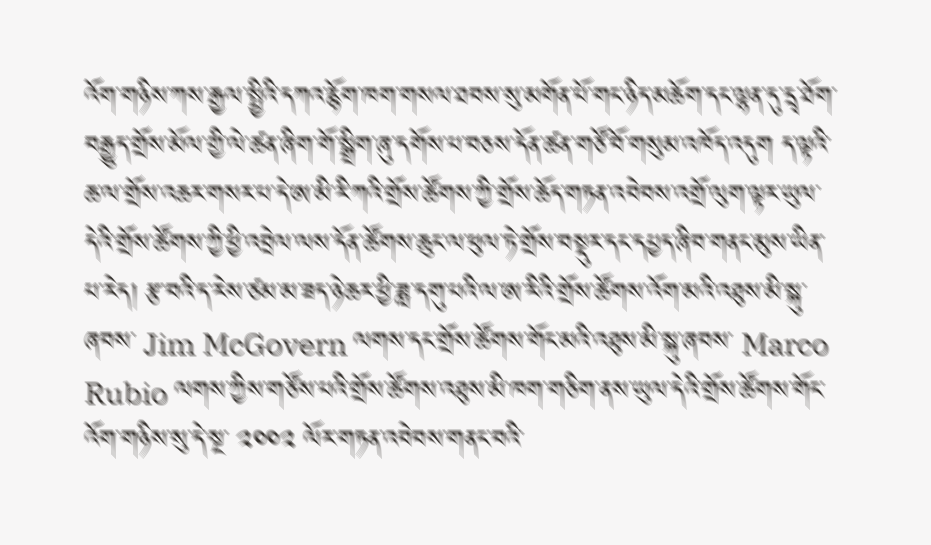འོག་གཉིས་ཀས་རྒྱལ་སྤྱིའི་དཀའ་རྙོག་ཁག་གསལ་ཐབས་སུ་མགོན་པོ་གང་ཉིད་མཆོག་དང་ལྷན་དུ་དྲྭ་ཐོག་བརྒྱུད་གྲོས་མོལ་གྱི་ལེ་ཚན་ཞིག་གོ་སྒྲིག་ཞུ་དགོས་པ་བཅས་དོན་ཚན་གཙོ་བོ་གསུམ་འཁོད་འདུག ད་ལྟའི་ཆ་ལ་གྲོས་འཆར་གསར་པ་དེ་ཨ་མི་རི་ཀའི་གྲོས་ཚོགས་ཀྱི་གྲོས་ཆོད་གཏན་འབེབས་འགྲོ་ལུག་ལྟར་ཡུལ་དེའི་གྲོས་ཚོགས་ཀྱི་ཕྱི་འབྲེལ་ལས་དོན་ཚོགས་ཆུང་ལ་ཕུལ་ཏེ་གྲོས་བསྡུར་དང་དཔྱད་ཞིབ་གནང་མུས་ཡིན་པ་རེད། རྩ་བའི་ད་རེས་ཙམ་མ་ཟད་ཉེ་ཆར་ཕྱི་ཟླ་དགུ་པའི་ལ་ཨ་རིའི་གྲོས་ཚོགས་འོག་མའི་འཐུས་མི་སྐུ་ཞབས་ Jim McGovern ལགས་དང་གྲོས་ཚོགས་གོང་མའི་འཐུས་མི་སྐུ་ཞབས་ Marco Rubio ལགས་ཀྱིས་གཙོས་པའི་གྲོས་ཚོགས་འཐུས་མི་ཁག་གཅིག་ནས་ཡུལ་དེའི་གྲོས་ཚོགས་གོང་འོག་གཉིས་སུ་དེ་སྔ་ ༢༠༠༢ ལོར་གཏན་འབེབས་གནང་བའི་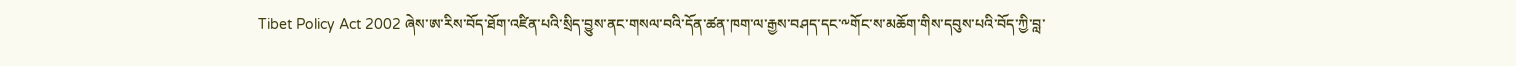Tibet Policy Act 2002 ཞེས་ཨ་རིས་བོད་ཐོག་འཛིན་པའི་སྲིད་བྱུས་ནང་གསལ་བའི་དོན་ཚན་ཁག་ལ་རྒྱས་བཤད་དང་༸གོང་ས་མཆོག་གིས་དབུས་པའི་བོད་ཀྱི་བླ་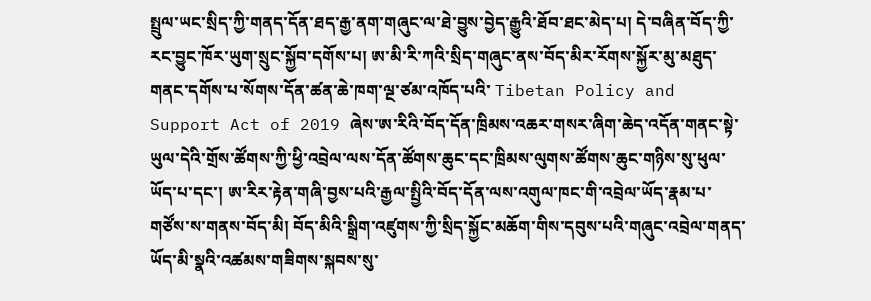སྤྲུལ་ཡང་སྲིད་ཀྱི་གནད་དོན་ཐད་རྒྱ་ནག་གཞུང་ལ་ཐེ་བྱུས་བྱེད་རྒྱུའི་ཐོབ་ཐང་མེད་པ། དེ་བཞིན་བོད་ཀྱི་རང་བྱུང་ཁོར་ཡུག་སྲུང་སྐྱོབ་དགོས་པ། ཨ་མི་རི་ཀའི་སྲིད་གཞུང་ནས་བོད་མིར་རོགས་སྐྱོར་མུ་མཐུད་གནང་དགོས་པ་སོགས་དོན་ཚན་ཆེ་ཁག་ལྔ་ཙམ་འཁོད་པའི་ Tibetan Policy and Support Act of 2019 ཞེས་ཨ་རིའི་བོད་དོན་ཁྲིམས་འཆར་གསར་ཞིག་ཆེད་འདོན་གནང་སྟེ་ཡུལ་དེའི་གྲོས་ཚོགས་ཀྱི་ཕྱི་འབྲེལ་ལས་དོན་ཚོགས་ཆུང་དང་ཁྲིམས་ལུགས་ཚོགས་ཆུང་གཉིས་སུ་ཕུལ་ཡོད་པ་དང་། ཨ་རིར་རྟེན་གཞི་བྱས་པའི་རྒྱལ་སྤྱིའི་བོད་དོན་ལས་འགུལ་ཁང་གི་འབྲེལ་ཡོད་རྣམ་པ་གཙོས་ས་གནས་བོད་མི། བོད་མིའི་སྒྲིག་འཛུགས་ཀྱི་སྲིད་སྐྱོང་མཆོག་གིས་དབུས་པའི་གཞུང་འབྲེལ་གནད་ཡོད་མི་སྣའི་འཚམས་གཟིགས་སྐབས་སུ་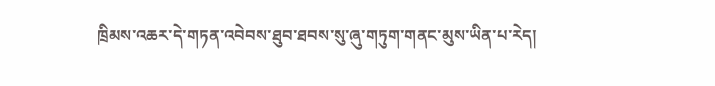ཁྲིམས་འཆར་དེ་གཏན་འབེབས་ཐུབ་ཐབས་སུ་ཞུ་གཏུག་གནང་མུས་ཡིན་པ་རེད།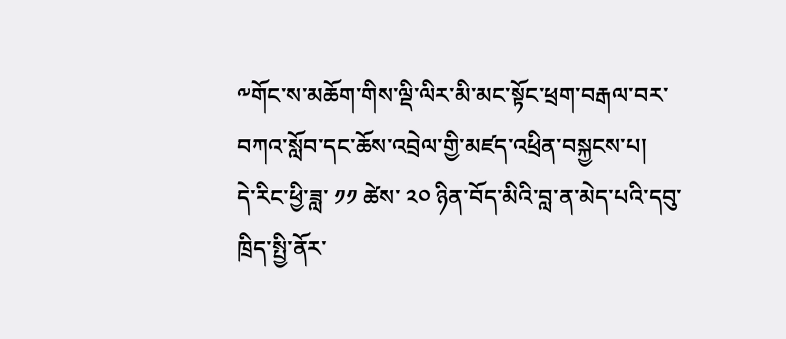༸གོང་ས་མཆོག་གིས་ལྡི་ལིར་མི་མང་སྟོང་ཕྲག་བརྒལ་བར་བཀའ་སློབ་དང་ཆོས་འབྲེལ་གྱི་མཛད་འཕྲིན་བསྐྱངས་པ།
དེ་རིང་ཕྱི་ཟླ་ ༡༡ ཚེས་ ༢༠ ཉིན་བོད་མིའི་བླ་ན་མེད་པའི་དབུ་ཁྲིད་སྤྱི་ནོར་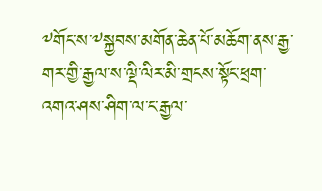༸གོང་ས་༸སྐྱབས་མགོན་ཆེན་པོ་མཆོག་ནས་རྒྱ་གར་གྱི་རྒྱལ་ས་ལྡི་ལིར་མི་གྲངས་སྟོང་ཕྲག་འགའ་ཤས་ཤིག་ལ་ང་རྒྱལ་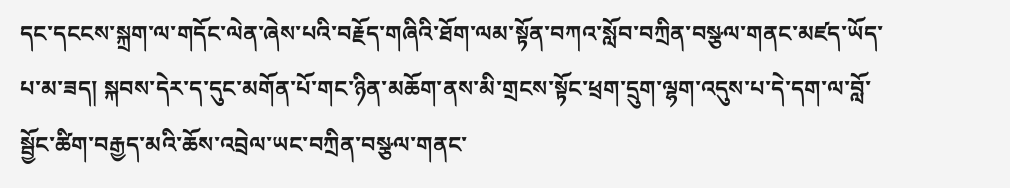དང་དངངས་སྐྲག་ལ་གདོང་ལེན་ཞེས་པའི་བརྗོད་གཞིའི་ཐོག་ལམ་སྟོན་བཀའ་སློབ་བཀྲིན་བསྩལ་གནང་མཛད་ཡོད་པ་མ་ཟད། སྐབས་དེར་ད་དུང་མགོན་པོ་གང་ཉིན་མཆོག་ནས་མི་གྲངས་སྟོང་ཕྲག་དྲུག་ལྷག་འདུས་པ་དེ་དག་ལ་བློ་སྦྱོང་ཚིག་བརྒྱད་མའི་ཆོས་འབྲེལ་ཡང་བཀྲིན་བསྩལ་གནང་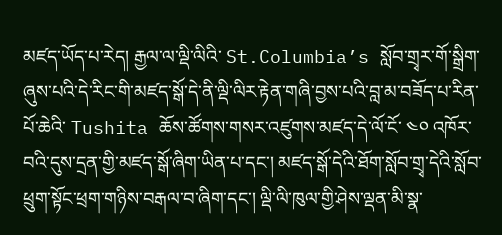མཛད་ཡོད་པ་རེད། རྒྱལ་ལ་ལྡི་ལིའི་ St.Columbia’s སློབ་གྲྭར་གོ་སྒྲིག་ཞུས་པའི་དེ་རིང་གི་མཛད་སྒོ་དེ་ནི་ལྡི་ལིར་རྟེན་གཞི་བྱས་པའི་བླ་མ་བཟོད་པ་རིན་པོ་ཆེའི་ Tushita ཆོས་ཚོགས་གསར་འཛུགས་མཛད་དེ་ལོ་ངོ་ ༤༠ འཁོར་བའི་དུས་དྲན་གྱི་མཛད་སྒོ་ཞིག་ཡིན་པ་དང་། མཛད་སྒོ་དེའི་ཐོག་སློབ་གྲྭ་དེའི་སློབ་ཕྲུག་སྟོང་ཕྲག་གཉིས་བརྒལ་བ་ཞིག་དང་། ལྡི་ལི་ཁུལ་གྱི་ཤེས་ལྡན་མི་སྣ་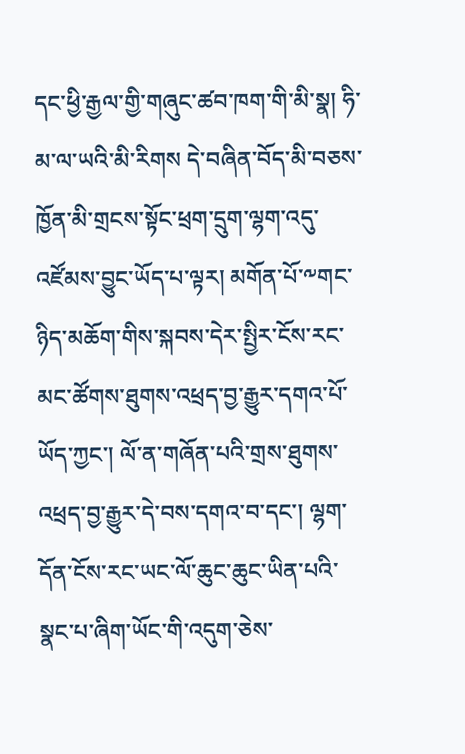དང་ཕྱི་རྒྱལ་གྱི་གཞུང་ཚབ་ཁག་གི་མི་སྣ། ཧི་མ་ལ་ཡའི་མི་རིགས དེ་བཞིན་བོད་མི་བཅས་ཁྱོན་མི་གྲངས་སྟོང་ཕྲག་དྲུག་ལྷག་འདུ་འཛོམས་བྱུང་ཡོད་པ་ལྟར། མགོན་པོ་༸གང་ཉིད་མཆོག་གིས་སྐབས་དེར་སྤྱིར་ངོས་རང་མང་ཚོགས་ཐུགས་འཕྲད་བྱ་རྒྱུར་དགའ་པོ་ཡོད་ཀྱང་། ལོ་ན་གཞོན་པའི་གྲས་ཐུགས་འཕྲད་བྱ་རྒྱུར་དེ་བས་དགའ་བ་དང་། ལྷག་དོན་ངོས་རང་ཡང་ལོ་ཆུང་ཆུང་ཡིན་པའི་སྣང་པ་ཞིག་ཡོང་གི་འདུག་ཅེས་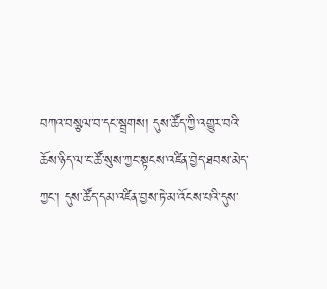བཀའ་བསྩལ་བ་དང་སྦྲགས། དུས་ཚོད་ཀྱི་འགྱུར་བའི་ཆོས་ཉིད་ལ་ང་ཚོ་སུས་ཀྱང་སྟངས་འཛིན་བྱེད་ཐབས་མེད་ཀྱང་། དུས་ཚོད་དམ་འཛིན་བྱས་ཏེ་མ་འོངས་པའི་དུས་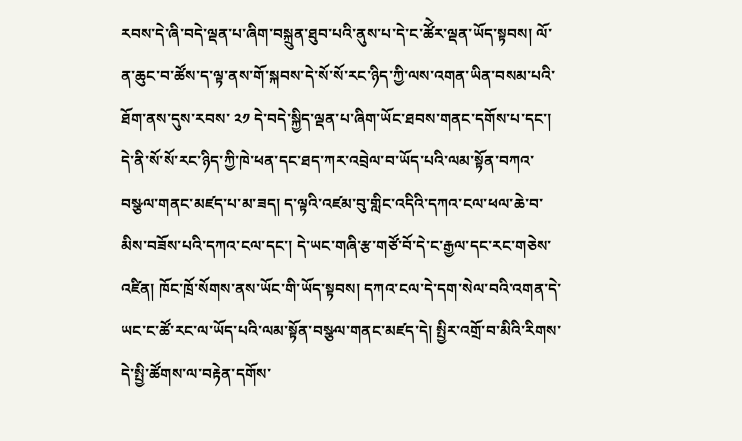ཪབས་དེ་ཞི་བདེ་ལྡན་པ་ཞིག་བསྐྲུན་ཐུབ་པའི་ནུས་པ་དེ་ང་ཚོེར་ལྡན་ཡོད་སྟབས། ལོ་ན་ཆུང་བ་ཚོས་ད་ལྟ་ནས་གོ་སྐབས་དེ་སོ་སོ་རང་ཉིད་ཀྱི་ལས་འགན་ཡིན་བསམ་པའི་ཐོག་ནས་དུས་ཪབས་ ༢༡ དེ་བདེ་སྐྱིད་ལྡན་པ་ཞིག་ཡོང་ཐབས་གནང་དགོས་པ་དང་། དེ་ནི་སོ་སོ་རང་ཉིད་ཀྱི་ཁེ་ཕན་དང་ཐད་ཀར་འབྲེལ་བ་ཡོད་པའི་ལམ་སྟོན་བཀའ་བསྩལ་གནང་མཛད་པ་མ་ཟད། ད་ལྟའི་འཛམ་བུ་གླིང་འདིའི་དཀའ་ངལ་ཕལ་ཆེ་བ་མིས་བཟོས་པའི་དཀའ་ངལ་དང་། དེ་ཡང་གཞི་རྩ་གཙོ་བོ་དེ་ང་རྒྱལ་དང་རང་གཅེས་འཛིན། ཁོང་ཁྲོ་སོགས་ནས་ཡོང་གི་ཡོད་སྟབས། དཀའ་ངལ་དེ་དག་སེལ་བའི་འགན་དེ་ཡང་ང་ཚོ་རང་ལ་ཡོད་པའི་ལམ་སྟོན་བསྩལ་གནང་མཛད་དེ། སྤྱིར་འགྲོ་བ་མིའི་རིགས་དེ་སྤྱི་ཚོགས་ལ་བརྟེན་དགོས་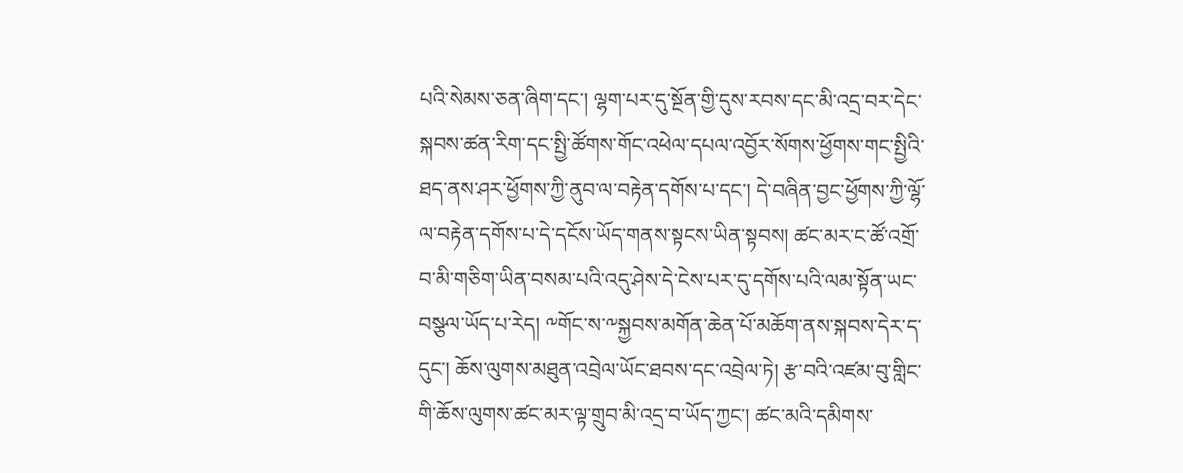པའི་སེམས་ཅན་ཞིག་དང་། ལྷག་པར་དུ་སྔོན་གྱི་དུས་རབས་དང་མི་འདྲ་བར་དེང་སྐབས་ཚན་རིག་དང་སྤྱི་ཚོགས་གོང་འཕེལ་དཔལ་འབྱོར་སོགས་ཕྱོགས་གང་སྤྱིའི་ཐད་ནས་ཤར་ཕྱོགས་ཀྱི་ནུབ་ལ་བརྟེན་དགོས་པ་དང་། དེ་བཞིན་བྱང་ཕྱོགས་ཀྱི་ལྷོ་ལ་བརྟེན་དགོས་པ་དེ་དངོས་ཡོད་གནས་སྟངས་ཡིན་སྟབས། ཚང་མར་ང་ཚོ་འགྲོ་བ་མི་གཅིག་ཡིན་བསམ་པའི་འདུ་ཤེས་དེ་ངེས་པར་དུ་དགོས་པའི་ལམ་སྟོན་ཡང་བསྩལ་ཡོད་པ་རེད། ༸གོང་ས་༸སྐྱབས་མགོན་ཆེན་པོ་མཆོག་ནས་སྐབས་དེར་ད་དུང་། ཆོས་ལུགས་མཐུན་འབྲེལ་ཡོང་ཐབས་དང་འབྲེལ་ཏེ། རྩ་བའི་འཛམ་བུ་གླིང་གི་ཆོས་ལུགས་ཚང་མར་ལྟ་གྲུབ་མི་འདྲ་བ་ཡོད་ཀྱང་། ཚང་མའི་དམིགས་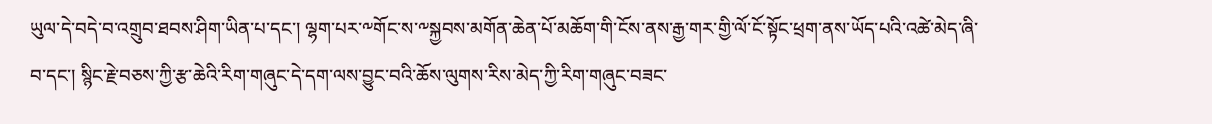ཡུལ་དེ་བདེ་བ་འགྲུབ་ཐབས་ཤིག་ཡིན་པ་དང་། ལྷག་པར་༸གོང་ས་༸སྐྱབས་མགོན་ཆེན་པོ་མཆོག་གི་ངོས་ནས་རྒྱ་གར་གྱི་ལོ་ངོ་སྟོང་ཕྲག་ནས་ཡོད་པའི་འཚེ་མེད་ཞི་བ་དང་། སྙིང་རྗེ་བཅས་ཀྱི་རྩ་ཆེའི་ཪིག་གཞུང་དེ་དག་ལས་བྱུང་བའི་ཆོས་ལུགས་རིས་མེད་ཀྱི་རིག་གཞུང་བཟང་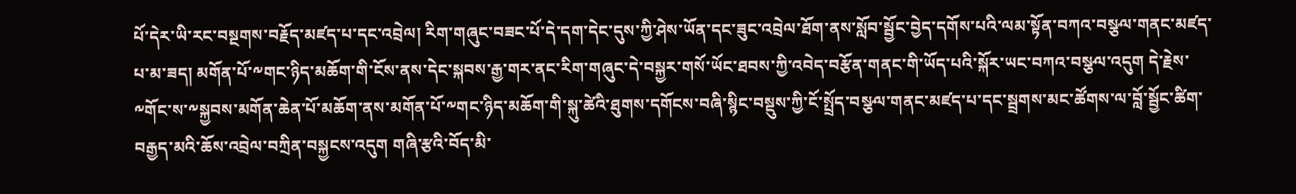པོ་དེར་ཡི་རང་བསྔགས་བརྗོད་མཛད་པ་དང་འབྲེལ། རིག་གཞུང་བཟང་པོ་དེ་དག་དེང་དུས་ཀྱི་ཤེས་ཡོན་དང་ཟུང་འབྲེལ་ཐོག་ནས་སློབ་སྦྱོང་བྱེད་དགོས་པའི་ལམ་སྟོན་བཀའ་བསྩལ་གནང་མཛད་པ་མ་ཟད། མགོན་པོ་༸གང་ཉིད་མཆོག་གི་ངོས་ནས་དེང་སྐབས་རྒྱ་གར་ནང་ཪིག་གཞུང་དེ་བསྐྱར་གསོ་ཡོང་ཐབས་ཀྱི་འབེད་བརྩོན་གནང་གི་ཡོད་པའི་སྐོར་ཡང་བཀའ་བསྩལ་འདུག དེ་རྗེས་༸གོང་ས་༸སྐྱབས་མགོན་ཆེན་པོ་མཆོག་ནས་མགོན་པོ་༸གང་ཉིད་མཆོག་གི་སྐུ་ཚེའི་ཐུགས་དགོངས་བཞི་སྙིང་བསྡུས་ཀྱི་ངོ་སྤྲོད་བསྩལ་གནང་མཛད་པ་དང་སྦྲགས་མང་ཚོགས་ལ་བློ་སྦྱོང་ཚིག་བརྒྱད་མའི་ཆོས་འབྲེལ་བཀྲིན་བསྐྱངས་འདུག གཞི་རྩའི་བོད་མི་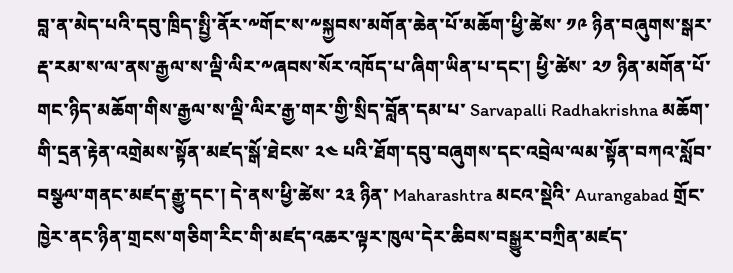བླ་ན་མེད་པའི་དབུ་ཁྲིད་སྤྱི་ནོར་༸གོང་ས་༸སྐྱབས་མགོན་ཆེན་པོ་མཆོག་ཕྱི་ཚེས་ ༡༩ ཉིན་བཞུགས་སྒར་རྡ་རམ་ས་ལ་ནས་རྒྱལ་ས་ལྡི་ལིར་༸ཞབས་སོར་འཁོད་པ་ཞིག་ཡིན་པ་དང་། ཕྱི་ཚེས་ ༢༡ ཉིན་མགོན་པོ་གང་ཉིད་མཆོག་གིས་རྒྱལ་ས་ལྡི་ལིར་རྒྱ་གར་གྱི་སྲིད་བློན་དམ་པ་ Sarvapalli Radhakrishna མཆོག་གི་དྲན་རྟེན་འགྲེམས་སྟོན་མཛད་སྒོ་ཐེངས་ ༢༤ པའི་ཐོག་དབུ་བཞུགས་དང་འབྲེལ་ལམ་སྟོན་བཀའ་སློབ་བསྩལ་གནང་མཛད་རྒྱུ་དང་། དེ་ནས་ཕྱི་ཚེས་ ༢༣ ཉིན་ Maharashtra མངའ་སྡེའི་ Aurangabad གྲོང་ཁྱེར་ནང་ཉིན་གྲངས་གཅིག་རིང་གི་མཛད་འཆར་ལྟར་ཁུལ་དེར་ཆིབས་བསྒྱུར་བཀྲིན་མཛད་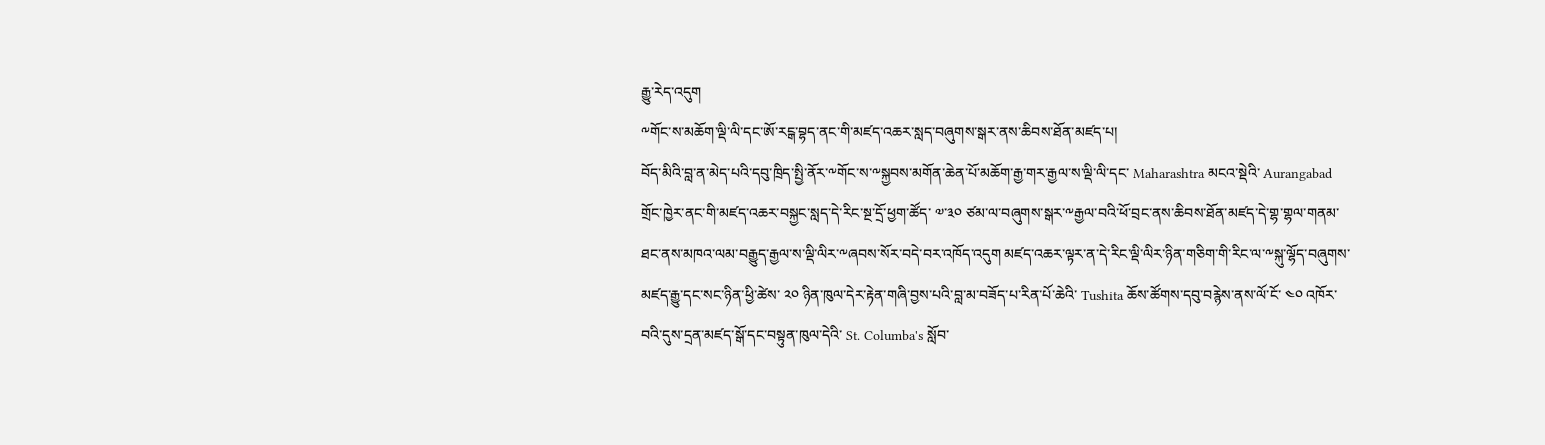རྒྱུ་རེད་འདུག
༸གོང་ས་མཆོག་ལྡི་ལི་དང་ཨོ་རངྒ་བྷད་ནང་གི་མཛད་འཆར་སླད་བཞུགས་སྒར་ནས་ཆིབས་ཐོན་མཛད་པ།
བོད་མིའི་བླ་ན་མེད་པའི་དབུ་ཁྲིད་སྤྱི་ནོར་༸གོང་ས་༸སྐྱབས་མགོན་ཆེན་པོ་མཆོག་རྒྱ་གར་རྒྱལ་ས་ལྡི་ལི་དང་ Maharashtra མངའ་སྡེའི་ Aurangabad གྲོང་ཁྱེར་ནང་གི་མཛད་འཆར་བསྐྱང་སླད་དེ་རིང་སྔ་དྲོ་ཕྱག་ཚོད་ ༧་༣༠ ཙམ་ལ་བཞུགས་སྒར་༸རྒྱལ་བའི་ཕོ་བྲང་ནས་ཆིབས་ཐོན་མཛད་དེ་གྷ་གྷལ་གནམ་ཐང་ནས་མཁའ་ལམ་བརྒྱུད་རྒྱལ་ས་ལྡི་ལིར་༸ཞབས་སོར་བདེ་བར་འཁོད་འདུག མཛད་འཆར་ལྟར་ན་དེ་རིང་ལྡི་ལིར་ཉིན་གཅིག་གི་རིང་ལ་༸སྐུ་ལྷོད་བཞུགས་མཛད་རྒྱུ་དང་སང་ཉིན་ཕྱི་ཚེས་ ༢༠ ཉིན་ཁུལ་དེར་རྟེན་གཞི་བྱས་པའི་བླ་མ་བཟོད་པ་རིན་པོ་ཆེའི་ Tushita ཆོས་ཚོགས་དབུ་བརྙེས་ནས་ལོ་ངོ་ ༤༠ འཁོར་བའི་དུས་དྲན་མཛད་སྒོ་དང་བསྟུན་ཁུལ་དེའི་ St. Columba's སློབ་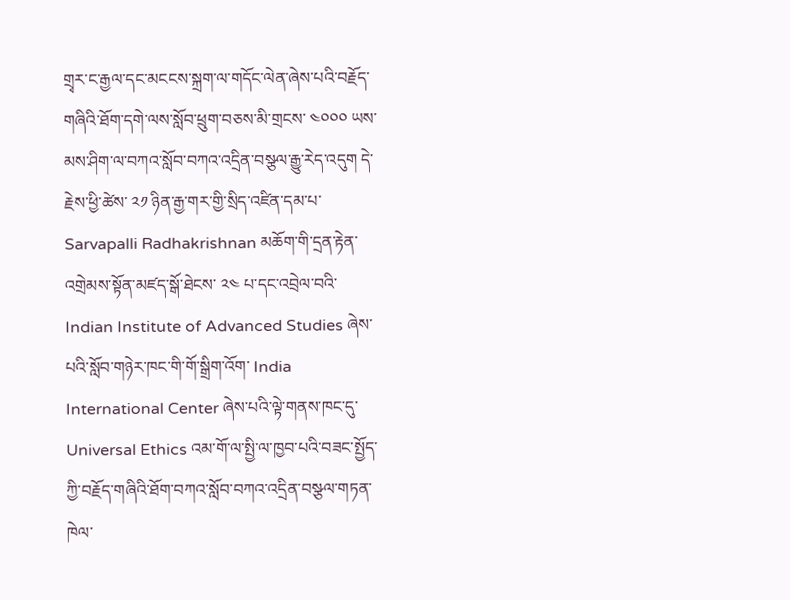གྲྭར་ང་རྒྱལ་དང་མངངས་སྐྲག་ལ་གདོང་ལེན་ཞེས་པའི་བརྗོད་གཞིའི་ཐོག་དགེ་ལས་སློབ་ཕྲུག་བཅས་མི་གྲངས་ ༤༠༠༠ ཡས་མས་ཤིག་ལ་བཀའ་སློབ་བཀའ་འདྲིན་བསྩལ་རྒྱུ་རེད་འདུག དེ་རྗེས་ཕྱི་ཚེས་ ༢༡ ཉིན་རྒྱ་གར་གྱི་སྲིད་འཛིན་དམ་པ་ Sarvapalli Radhakrishnan མཆོག་གི་དྲན་རྟེན་འགྲེམས་སྟོན་མཛད་སྒོ་ཐེངས་ ༢༤ པ་དང་འབྲེལ་བའི་ Indian Institute of Advanced Studies ཞེས་པའི་སློབ་གཉེར་ཁང་གི་གོ་སྒྲིག་འོག་ India International Center ཞེས་པའི་ལྟེ་གནས་ཁང་དུ་ Universal Ethics འམ་གོ་ལ་སྤྱི་ལ་ཁྱབ་པའི་བཟང་སྤྱོད་ཀྱི་བརྗོད་གཞིའི་ཐོག་བཀའ་སློབ་བཀའ་འདྲིན་བསྩལ་གཏན་ཁེལ་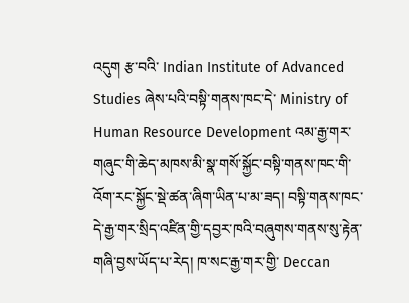འདུག རྩ་བའི་ Indian Institute of Advanced Studies ཞེས་པའི་བསྟི་གནས་ཁང་དེ་ Ministry of Human Resource Development འམ་རྒྱ་གར་གཞུང་གི་ཆེད་མཁས་མི་སྣ་གསོ་སྐྱོང་བསྟི་གནས་ཁང་གི་འོག་རང་སྐྱོང་སྡེ་ཚན་ཞིག་ཡིན་པ་མ་ཟད། བསྟི་གནས་ཁང་དེ་རྒྱ་གར་སྲིད་འཛིན་གྱི་དབྱར་ཁའི་བཞུགས་གནས་སུ་རྟེན་གཞི་བྱས་ཡོད་པ་རེད། ཁ་སང་རྒྱ་གར་གྱི་ Deccan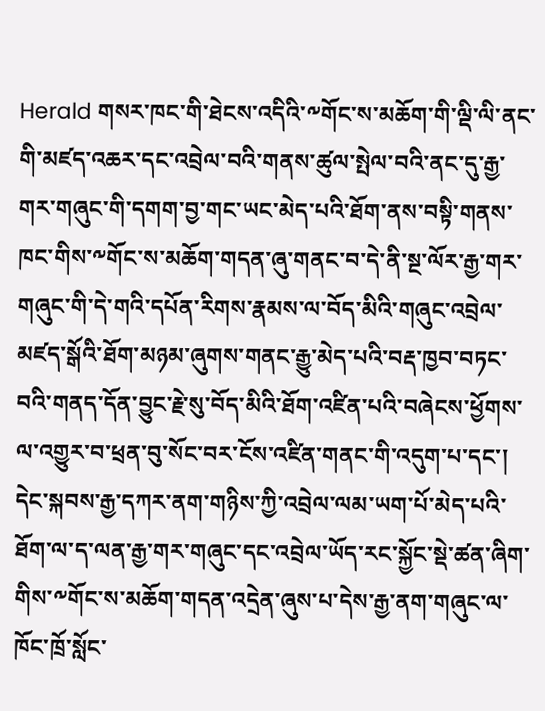Herald གསར་ཁང་གི་ཐེངས་འདིའི་༸གོང་ས་མཆོག་གི་ལྡི་ལི་ནང་གི་མཛད་འཆར་དང་འབྲེལ་བའི་གནས་ཚུལ་སྤེལ་བའི་ནང་དུ་རྒྱ་གར་གཞུང་གི་དགག་བྱ་གང་ཡང་མེད་པའི་ཐོག་ནས་བསྟི་གནས་ཁང་གིས་༸གོང་ས་མཆོག་གདན་ཞུ་གནང་བ་དེ་ནི་སྔ་ལོར་རྒྱ་གར་གཞུང་གི་དེ་གའི་དཔོན་རིགས་རྣམས་ལ་བོད་མིའི་གཞུང་འབྲེལ་མཛད་སྒོའི་ཐོག་མཉམ་ཞུགས་གནང་རྒྱུ་མེད་པའི་བརྡ་ཁྱབ་བཏང་བའི་གནད་དོན་བྱུང་རྗེ་སུ་བོད་མིའི་ཐོག་འཛིན་པའི་བཞེངས་ཕྱོགས་ལ་འགྱུར་བ་ཕྲན་བུ་སོང་བར་ངོས་འཛིན་གནང་གི་འདུག་པ་དང་། དེང་སྐབས་རྒྱ་དཀར་ནག་གཉིས་ཀྱི་འབྲེལ་ལམ་ཡག་པོ་མེད་པའི་ཐོག་ལ་ད་ལན་རྒྱ་གར་གཞུང་དང་འབྲེལ་ཡོད་རང་སྐྱོང་སྡེ་ཚན་ཞིག་གིས་༸གོང་ས་མཆོག་གདན་འདྲེན་ཞུས་པ་དེས་རྒྱ་ནག་གཞུང་ལ་ཁོང་ཁྲོ་སློང་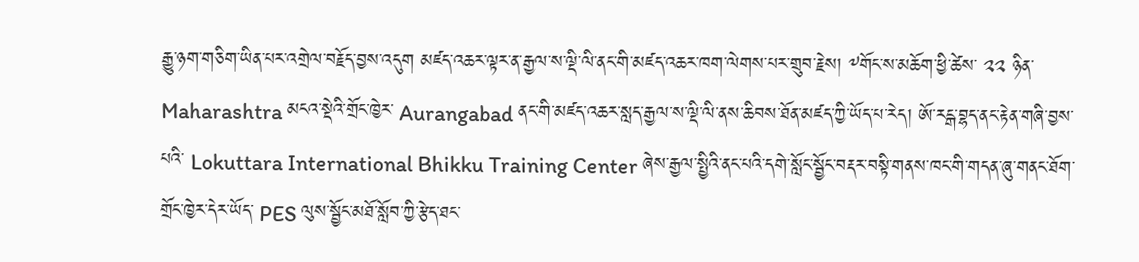རྒྱུ་ཉག་གཅིག་ཡིན་པར་འགྲེལ་བརྗོད་བྱས་འདུག མཛད་འཆར་ལྟར་ན་རྒྱལ་ས་ལྡི་ལི་ནང་གི་མཛད་འཆར་ཁག་ལེགས་པར་གྲུབ་རྗེས། ༸གོང་ས་མཆོག་ཕྱི་ཚེས་ ༢༢ ཉིན་ Maharashtra མངའ་སྡེའི་གྲོང་ཁྱེར་ Aurangabad ནང་གི་མཛད་འཆར་སླད་རྒྱལ་ས་ལྡི་ལི་ནས་ཆིབས་ཐོན་མཛད་ཀྱི་ཡོད་པ་རེད། ཨོ་རངྒ་བྷད་ནང་རྟེན་གཞི་བྱས་པའི་ Lokuttara International Bhikku Training Center ཞེས་རྒྱལ་སྤྱིའི་ནང་པའི་དགེ་སློང་སྦྱོང་བརྡར་བསྟི་གནས་ཁང་གི་གདན་ཞུ་གནང་ཐོག་གྲོང་ཁྱེར་དེར་ཡོད་ PES ལུས་སྦྱོང་མཐོ་སློབ་ཀྱི་རྩེད་ཐང་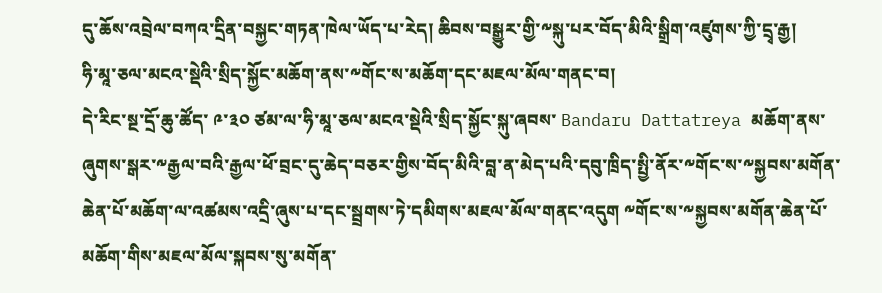དུ་ཆོས་འབྲེལ་བཀའ་དྲིན་བསྐྱང་གཏན་ཁེལ་ཡོད་པ་རེད། ཆིབས་བསྒྱུར་གྱི་༸སྐུ་པར་བོད་མིའི་སྒྲིག་འཛུགས་ཀྱི་དྲྭ་རྒྱ།
ཧི་མཱ་ཅལ་མངའ་སྡེའི་སྲིད་སྐྱོང་མཆོག་ནས་༸གོང་ས་མཆོག་དང་མཇལ་མོལ་གནང་བ།
དེ་རིང་སྔ་དྲོ་ཆུ་ཚོད་ ༩་༣༠ ཙམ་ལ་ཧི་མཱ་ཅལ་མངའ་སྡེའི་སྲིད་སྐྱོང་སྐུ་ཞབས་ Bandaru Dattatreya མཆོག་ནས་ཞུགས་སྒར་༸རྒྱལ་བའི་རྒྱལ་ཕོ་བྲང་དུ་ཆེད་བཅར་གྱིས་བོད་མིའི་བླ་ན་མེད་པའི་དབུ་ཁྲིད་སྤྱི་ནོར་༸གོང་ས་༸སྐྱབས་མགོན་ཆེན་པོ་མཆོག་ལ་འཚམས་འདྲི་ཞུས་པ་དང་སྦྲགས་ཏེ་དམིགས་མཇལ་མོལ་གནང་འདུག ༸གོང་ས་༸སྐྱབས་མགོན་ཆེན་པོ་མཆོག་གིས་མཇལ་མོལ་སྐབས་སུ་མགོན་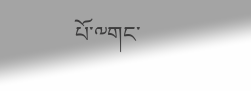པོ་༸གང་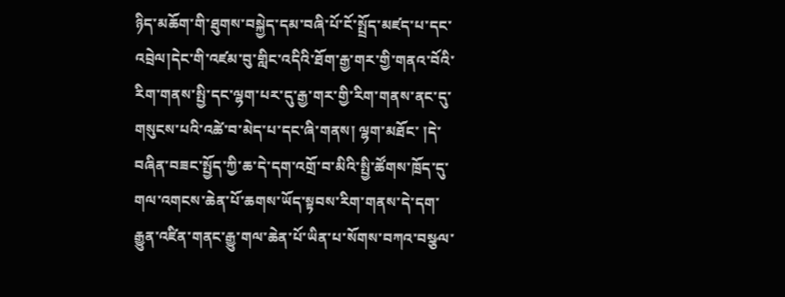ཉིད་མཆོག་གི་ཐུགས་བསྐྱེད་དམ་བཞི་པོ་ངོ་སྤྲོད་མཛད་པ་དང་འབྲེལ།དེང་གི་འཛམ་བུ་གླིང་འདིའི་ཐོག་རྒྱ་གར་གྱི་གནའ་བོའི་རིག་གནས་སྤྱི་དང་ལྷག་པར་དུ་རྒྱ་གར་གྱི་རིག་གནས་ནང་དུ་གསུངས་པའི་འཚེ་བ་མེད་པ་དང་ཞི་གནས། ལྷག་མཐོང་ །དེ་བཞིན་བཟང་སྤྱོད་ཀྱི་ཆ་དེ་དག་འགྲོ་བ་མིའི་སྤྱི་ཚོགས་ཁྲོད་དུ་གལ་འགངས་ཆེན་པོ་ཆགས་ཡོད་སྟབས་རིག་གནས་དེ་དག་རྒྱུན་འཛིན་གནང་རྒྱུ་གལ་ཆེན་པོ་ཡིན་པ་སོགས་བཀའ་བསྩལ་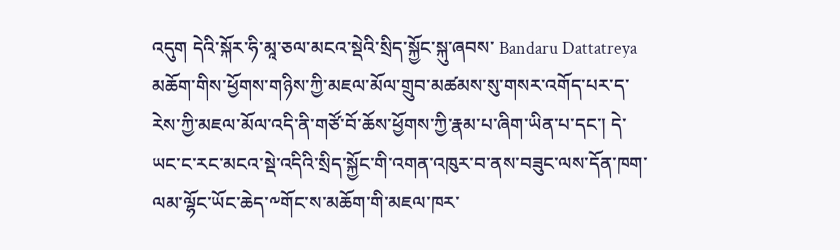འདུག དེའི་སྐོར་ཧི་མཱ་ཅལ་མངའ་སྡེའི་སྲིད་སྐྱོང་སྐུ་ཞབས་ Bandaru Dattatreya མཆོག་གིས་ཕྱོགས་གཉིས་ཀྱི་མཇལ་མོལ་གྲུབ་མཚམས་སུ་གསར་འགོད་པར་ད་རེས་ཀྱི་མཇལ་མོལ་འདི་ནི་གཙོ་བོ་ཆོས་ཕྱོགས་ཀྱི་རྣམ་པ་ཞིག་ཡིན་པ་དང་། དེ་ཡང་ང་རང་མངའ་སྡེ་འདིའི་སྲིད་སྐྱོང་གི་འགན་འཁུར་བ་ནས་བཟུང་ལས་དོན་ཁག་ལམ་ལྷོང་ཡོང་ཆེད་༸གོང་ས་མཆོག་གི་མཇལ་ཁར་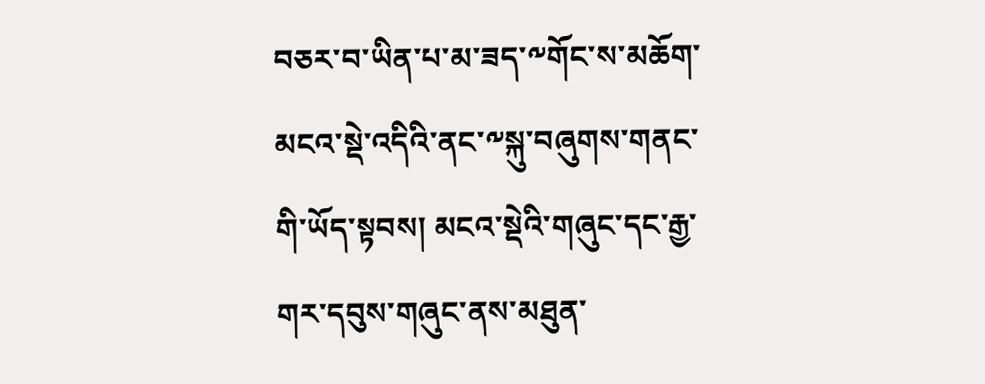བཅར་བ་ཡིན་པ་མ་ཟད་༸གོང་ས་མཆོག་མངའ་སྡེ་འདིའི་ནང་༸སྐུ་བཞུགས་གནང་གི་ཡོད་སྟབས། མངའ་སྡེའི་གཞུང་དང་རྒྱ་གར་དབུས་གཞུང་ནས་མཐུན་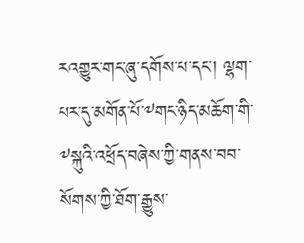རའགྱུར་གང་ཞུ་དགོས་པ་དང་། ལྷག་པར་དུ་མགོན་པོ་༸གང་ཉིད་མཆོག་གི་༸སྐུའི་འཕྲོད་བཞེས་ཀྱི་གནས་བབ་སོགས་ཀྱི་ཐོག་རྒྱུས་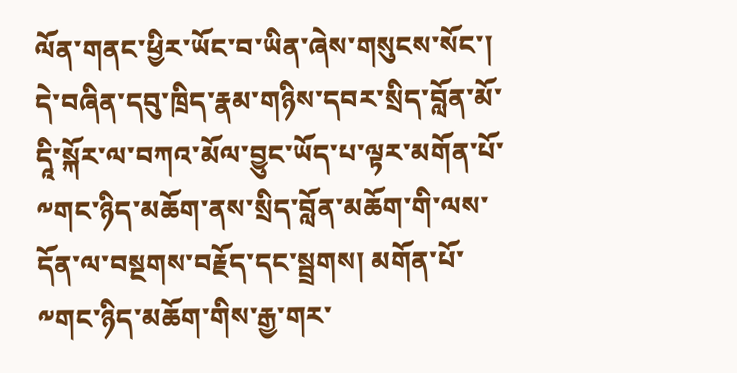ལོན་གནང་ཕྱིར་ཡོང་བ་ཡིན་ཞེས་གསུངས་སོང་། དེ་བཞིན་དབུ་ཁྲིད་རྣམ་གཉིས་དབར་སྲིད་བློན་མོ་དཱི་སྐོར་ལ་བཀའ་མོལ་བྱུང་ཡོད་པ་ལྟར་མགོན་པོ་༸གང་ཉིད་མཆོག་ནས་སྲིད་བློན་མཆོག་གི་ལས་དོན་ལ་བསྔགས་བརྗོད་དང་སྦྲགས། མགོན་པོ་༸གང་ཉིད་མཆོག་གིས་རྒྱ་གར་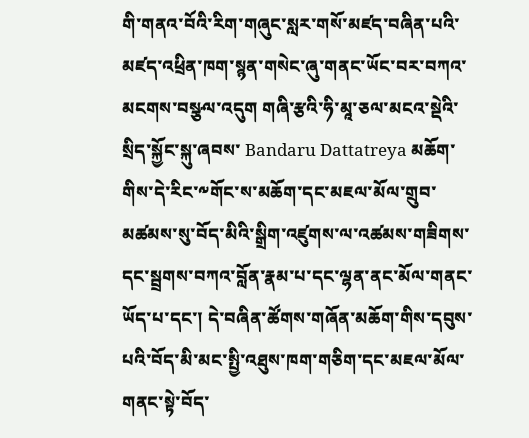གི་གནའ་བོའི་རིག་གཞུང་སླར་གསོ་མཛད་བཞིན་པའི་མཛད་འཕྲིན་ཁག་སྙན་གསེང་ཞུ་གནང་ཡོང་བར་བཀའ་མངགས་བསྩལ་འདུག གཞི་རྩའི་ཧི་མཱ་ཅལ་མངའ་སྡེའི་སྲིད་སྐྱོང་སྐུ་ཞབས་ Bandaru Dattatreya མཆོག་གིས་དེ་རིང་༸གོང་ས་མཆོག་དང་མཇལ་མོལ་གྲུབ་མཚམས་སུ་བོད་མིའི་སྒྲིག་འཛུགས་ལ་འཚམས་གཟིགས་དང་སྦྲགས་བཀའ་བློན་རྣམ་པ་དང་ལྷན་ནང་མོལ་གནང་ཡོད་པ་དང་། དེ་བཞིན་ཚོགས་གཞོན་མཆོག་གིས་དབུས་པའི་བོད་མི་མང་སྤྱི་འཐུས་ཁག་གཅིག་དང་མཇལ་མོལ་གནང་སྟེ་བོད་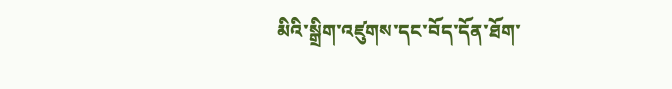མིའི་སྒྲིག་འཛུགས་དང་བོད་དོན་ཐོག་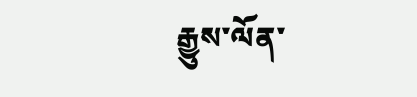རྒྱུས་ལོན་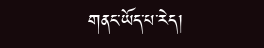གནང་ཡོད་པ་རེད།